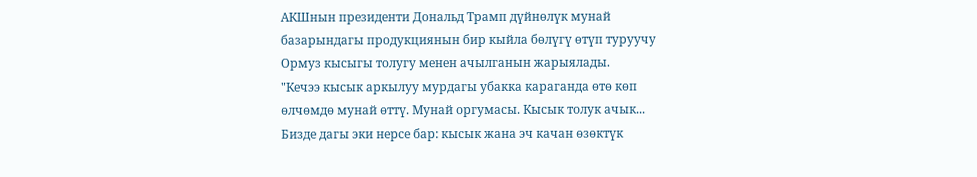АКШнын президенти Дональд Трамп дүйнөлүк мунай базарындагы продукциянын бир кыйла бөлүгү өтүп туруучу Ормуз кысыгы толугу менен ачылганын жарыялады.
"Кечээ кысык аркылуу мурдагы убакка караганда өтө көп өлчөмдө мунай өттү. Мунай оргумасы. Кысык толук ачык... Бизде дагы эки нерсе бар: кысык жана эч качан өзөктүк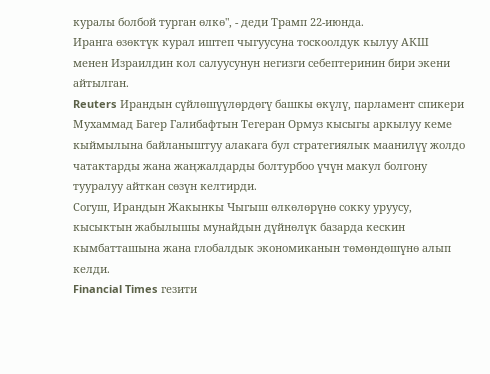куралы болбой турган өлкө", - деди Трамп 22-июнда.
Иранга өзөктүк курал иштеп чыгуусуна тоскоолдук кылуу АКШ менен Израилдин кол салуусунун негизги себептеринин бири экени айтылган.
Reuters Ирандын сүйлөшүүлөрдөгү башкы өкүлү, парламент спикери Мухаммад Багер Галибафтын Тегеран Ормуз кысыгы аркылуу кеме кыймылына байланыштуу алакага бул стратегиялык маанилүү жолдо чатактарды жана жаңжалдарды болтурбоо үчүн макул болгону тууралуу айткан сөзүн келтирди.
Согуш, Ирандын Жакынкы Чыгыш өлкөлөрүнө сокку уруусу, кысыктын жабылышы мунайдын дүйнөлүк базарда кескин кымбатташына жана глобалдык экономиканын төмөндөшүнө алып келди.
Financial Times гезити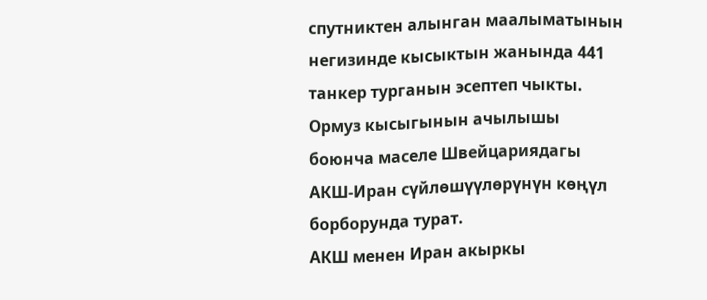спутниктен алынган маалыматынын негизинде кысыктын жанында 441 танкер турганын эсептеп чыкты.
Ормуз кысыгынын ачылышы боюнча маселе Швейцариядагы АКШ-Иран сүйлөшүүлөрүнүн көңүл борборунда турат.
АКШ менен Иран акыркы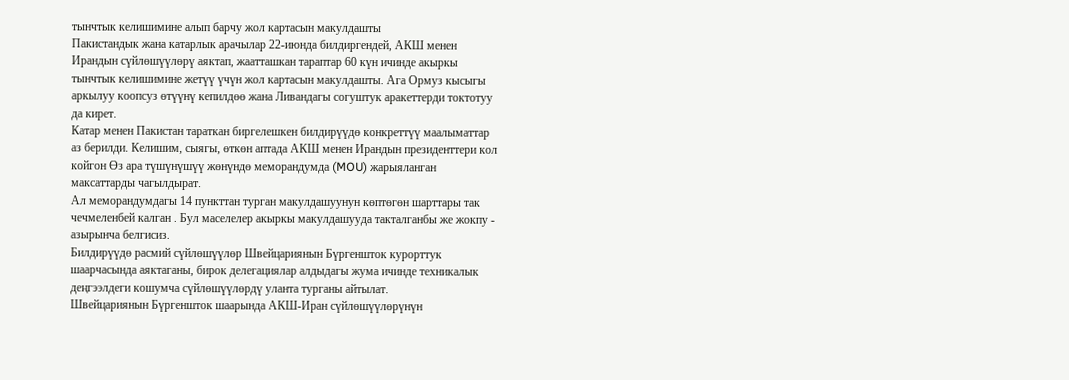тынчтык келишимине алып барчу жол картасын макулдашты
Пакистандык жана катарлык арачылар 22-июнда билдиргендей, АКШ менен Ирандын сүйлөшүүлөрү аяктап, жаатташкан тараптар 60 күн ичинде акыркы тынчтык келишимине жетүү үчүн жол картасын макулдашты. Ага Ормуз кысыгы аркылуу коопсуз өтүүнү кепилдөө жана Ливандагы согуштук аракеттерди токтотуу да кирет.
Катар менен Пакистан тараткан биргелешкен билдирүүдө конкреттүү маалыматтар аз берилди. Келишим, сыягы, өткөн аптада АКШ менен Ирандын президенттери кол койгон Өз ара түшүнүшүү жөнүндө меморандумда (MOU) жарыяланган максаттарды чагылдырат.
Ал меморандумдагы 14 пункттан турган макулдашуунун көптөгөн шарттары так чечмеленбей калган . Бул маселелер акыркы макулдашууда такталганбы же жокпу - азырынча белгисиз.
Билдирүүдө расмий сүйлөшүүлөр Швейцариянын Бүргеншток курорттук шаарчасында аяктаганы, бирок делегациялар алдыдагы жума ичинде техникалык деңгээлдеги кошумча сүйлөшүүлөрдү уланта турганы айтылат.
Швейцариянын Бүргеншток шаарында АКШ-Иран сүйлөшүүлөрүнүн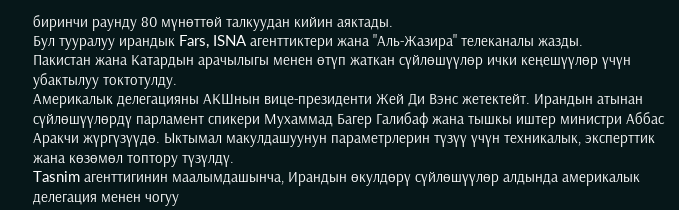биринчи раунду 80 мүнөттөй талкуудан кийин аяктады.
Бул тууралуу ирандык Fars, ISNA агенттиктери жана "Аль-Жазира" телеканалы жазды.
Пакистан жана Катардын арачылыгы менен өтүп жаткан сүйлөшүүлөр ички кеңешүүлөр үчүн убактылуу токтотулду.
Америкалык делегацияны АКШнын вице-президенти Жей Ди Вэнс жетектейт. Ирандын атынан сүйлөшүүлөрдү парламент спикери Мухаммад Багер Галибаф жана тышкы иштер министри Аббас Аракчи жүргүзүүдө. Ыктымал макулдашуунун параметрлерин түзүү үчүн техникалык, эксперттик жана көзөмөл топтору түзүлдү.
Tasnim агенттигинин маалымдашынча, Ирандын өкулдөрү сүйлөшүүлөр алдында америкалык делегация менен чогуу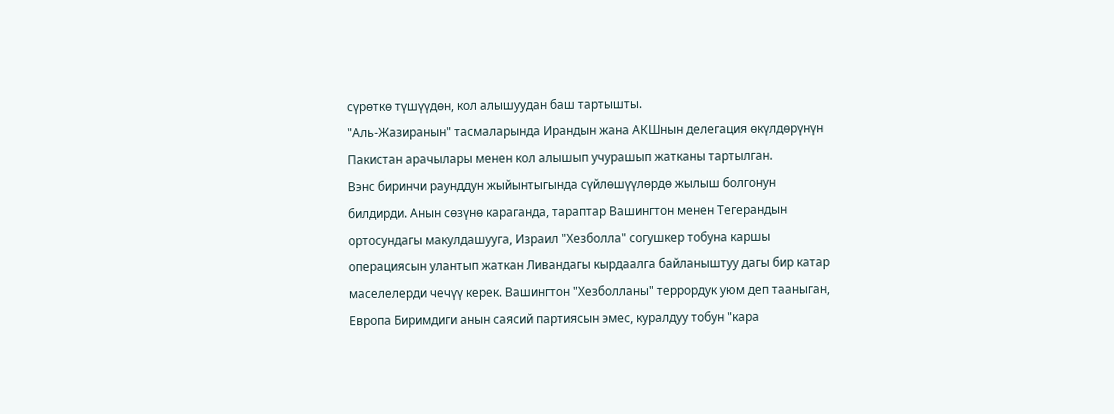сүрөткө түшүүдөн, кол алышуудан баш тартышты.
"Аль-Жазиранын" тасмаларында Ирандын жана АКШнын делегация өкүлдөрүнүн Пакистан арачылары менен кол алышып учурашып жатканы тартылган.
Вэнс биринчи раунддун жыйынтыгында сүйлөшүүлөрдө жылыш болгонун билдирди. Анын сөзүнө караганда, тараптар Вашингтон менен Тегерандын ортосундагы макулдашууга, Израил "Хезболла" согушкер тобуна каршы операциясын улантып жаткан Ливандагы кырдаалга байланыштуу дагы бир катар маселелерди чечүү керек. Вашингтон "Хезболланы" террордук уюм деп тааныган, Европа Биримдиги анын саясий партиясын эмес, куралдуу тобун "кара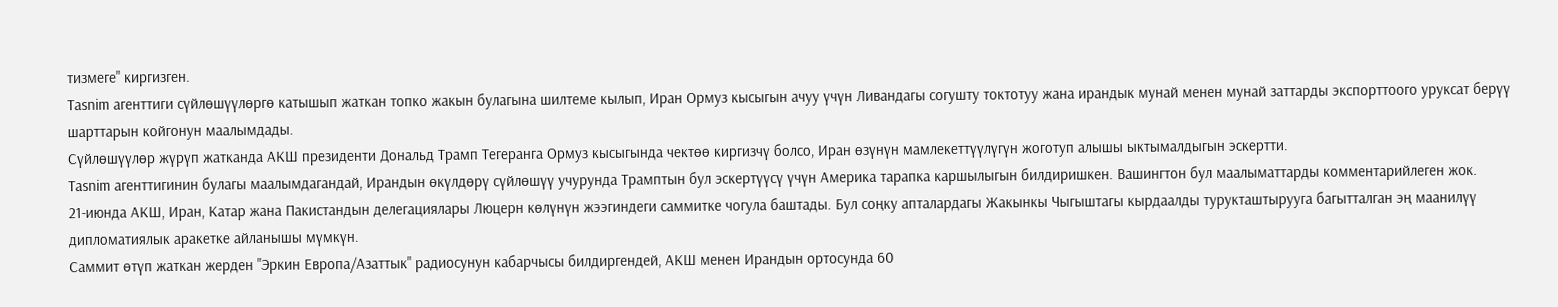тизмеге" киргизген.
Tasnim агенттиги сүйлөшүүлөргө катышып жаткан топко жакын булагына шилтеме кылып, Иран Ормуз кысыгын ачуу үчүн Ливандагы согушту токтотуу жана ирандык мунай менен мунай заттарды экспорттоого уруксат берүү шарттарын койгонун маалымдады.
Сүйлөшүүлөр жүрүп жатканда АКШ президенти Дональд Трамп Тегеранга Ормуз кысыгында чектөө киргизчү болсо, Иран өзүнүн мамлекеттүүлүгүн жоготуп алышы ыктымалдыгын эскертти.
Tasnim агенттигинин булагы маалымдагандай, Ирандын өкүлдөрү сүйлөшүү учурунда Трамптын бул эскертүүсү үчүн Америка тарапка каршылыгын билдиришкен. Вашингтон бул маалыматтарды комментарийлеген жок.
21-июнда АКШ, Иран, Катар жана Пакистандын делегациялары Люцерн көлүнүн жээгиндеги саммитке чогула баштады. Бул соңку апталардагы Жакынкы Чыгыштагы кырдаалды турукташтырууга багытталган эң маанилүү дипломатиялык аракетке айланышы мүмкүн.
Саммит өтүп жаткан жерден "Эркин Европа/Азаттык" радиосунун кабарчысы билдиргендей, АКШ менен Ирандын ортосунда 60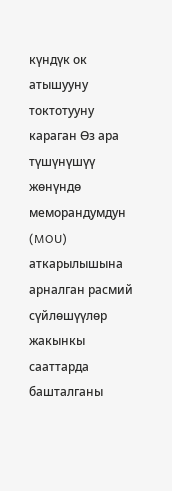күндүк ок атышууну токтотууну караган Өз ара түшүнүшүү жөнүндө меморандумдун (MOU) аткарылышына арналган расмий сүйлөшүүлөр жакынкы сааттарда башталганы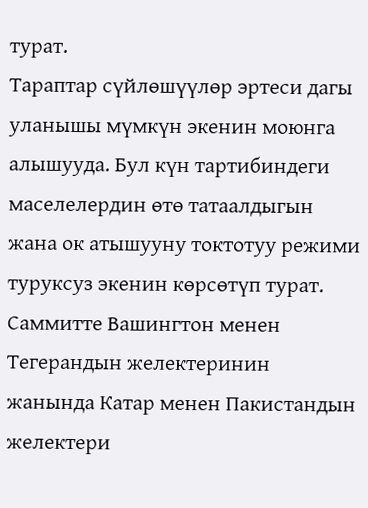турат.
Тараптар сүйлөшүүлөр эртеси дагы уланышы мүмкүн экенин моюнга алышууда. Бул күн тартибиндеги маселелердин өтө татаалдыгын жана ок атышууну токтотуу режими туруксуз экенин көрсөтүп турат.
Саммитте Вашингтон менен Тегерандын желектеринин жанында Катар менен Пакистандын желектери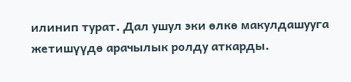илинип турат. Дал ушул эки өлкө макулдашууга жетишүүдө арачылык ролду аткарды.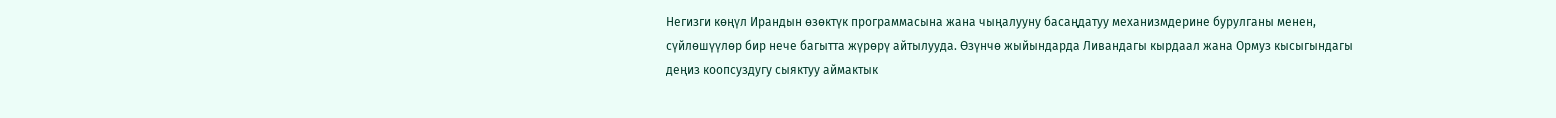Негизги көңүл Ирандын өзөктүк программасына жана чыңалууну басаңдатуу механизмдерине бурулганы менен, сүйлөшүүлөр бир нече багытта жүрөрү айтылууда. Өзүнчө жыйындарда Ливандагы кырдаал жана Ормуз кысыгындагы деңиз коопсуздугу сыяктуу аймактык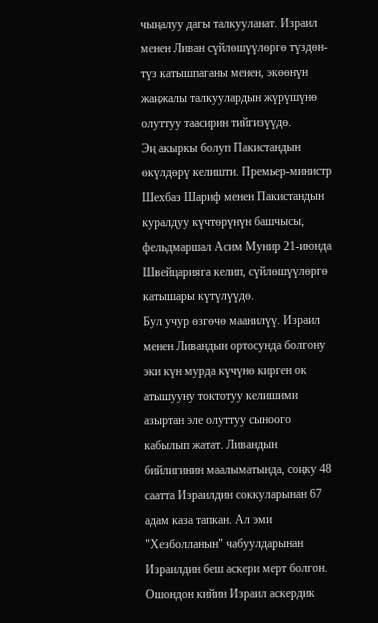чыңалуу дагы талкууланат. Израил менен Ливан сүйлөшүүлөргө түздөн-түз катышпаганы менен, экөөнүн жаңжалы талкуулардын жүрүшүнө олуттуу таасирин тийгизүүдө.
Эң акыркы болуп Пакистандын өкүлдөрү келишти. Премьер-министр Шехбаз Шариф менен Пакистандын куралдуу күчтөрүнүн башчысы, фельдмаршал Асим Мунир 21-июнда Швейцарияга келип, сүйлөшүүлөргө катышары күтүлүүдө.
Бул учур өзгөчө маанилүү. Израил менен Ливандын ортосунда болгону эки күн мурда күчүнө кирген ок атышууну токтотуу келишими азыртан эле олуттуу сыноого кабылып жатат. Ливандын бийлигинин маалыматында, соңку 48 саатта Израилдин соккуларынан 67 адам каза тапкан. Ал эми "Хезболланын" чабуулдарынан Израилдин беш аскери мерт болгон. Ошондон кийин Израил аскердик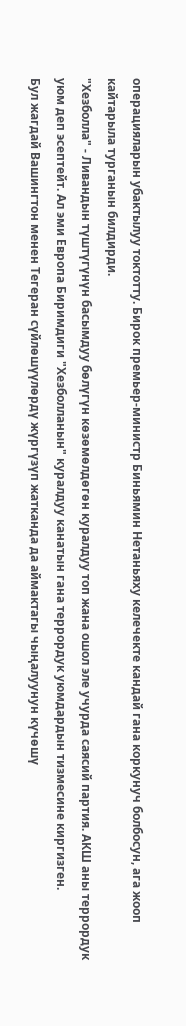операцияларын убактылуу токтотту. Бирок премьер-министр Биньямин Нетаньяху келечекте кандай гана коркунуч болбосун, ага жооп кайтарыла турганын билдирди.
"Хезболла" - Ливандын түштүгүнүн басымдуу бөлүгүн көзөмөлдөгөн куралдуу топ жана ошол эле учурда саясий партия. АКШ аны террордук уюм деп эсептейт. Ал эми Европа Биримдиги "Хезболланын" куралдуу канатын гана террордук уюмдардын тизмесине киргизген.
Бул жагдай Вашингтон менен Тегеран сүйлөшүүлөрдү жүргүзүп жатканда да аймактагы чыңалуунун күчөшү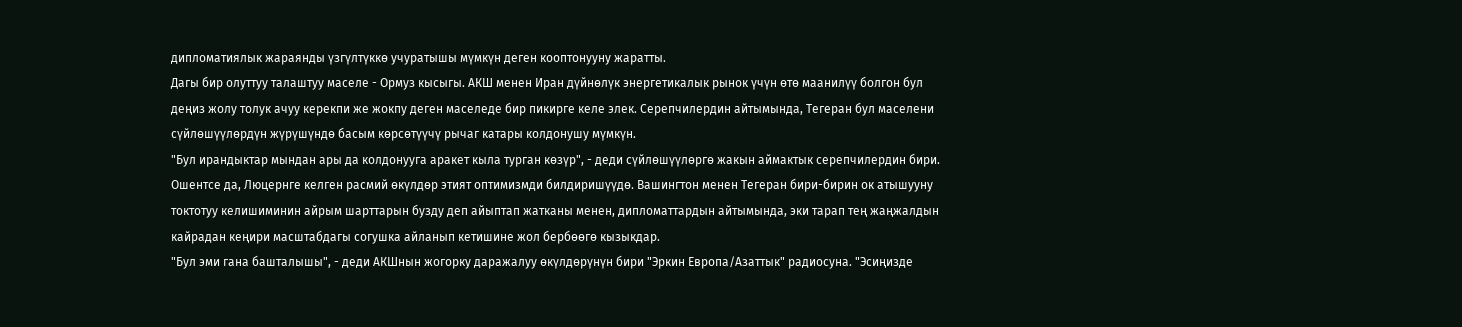дипломатиялык жараянды үзгүлтүккө учуратышы мүмкүн деген кооптонууну жаратты.
Дагы бир олуттуу талаштуу маселе - Ормуз кысыгы. АКШ менен Иран дүйнөлүк энергетикалык рынок үчүн өтө маанилүү болгон бул деңиз жолу толук ачуу керекпи же жокпу деген маселеде бир пикирге келе элек. Серепчилердин айтымында, Тегеран бул маселени сүйлөшүүлөрдүн жүрүшүндө басым көрсөтүүчү рычаг катары колдонушу мүмкүн.
"Бул ирандыктар мындан ары да колдонууга аракет кыла турган көзүр", - деди сүйлөшүүлөргө жакын аймактык серепчилердин бири.
Ошентсе да, Люцернге келген расмий өкүлдөр этият оптимизмди билдиришүүдө. Вашингтон менен Тегеран бири-бирин ок атышууну токтотуу келишиминин айрым шарттарын бузду деп айыптап жатканы менен, дипломаттардын айтымында, эки тарап тең жаңжалдын кайрадан кеңири масштабдагы согушка айланып кетишине жол бербөөгө кызыкдар.
"Бул эми гана башталышы", - деди АКШнын жогорку даражалуу өкүлдөрүнүн бири "Эркин Европа/Азаттык" радиосуна. "Эсиңизде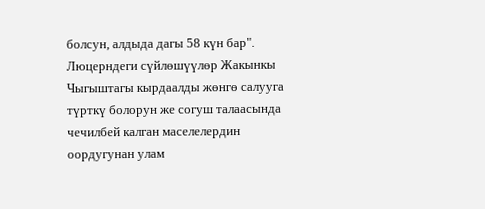болсун, алдыда дагы 58 күн бар".
Люцерндеги сүйлөшүүлөр Жакынкы Чыгыштагы кырдаалды жөнгө салууга түрткү болорун же согуш талаасында чечилбей калган маселелердин оордугунан улам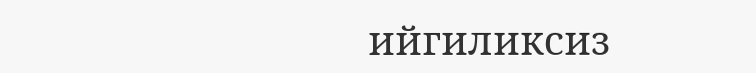ийгиликсиз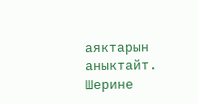аяктарын аныктайт.
Шерине